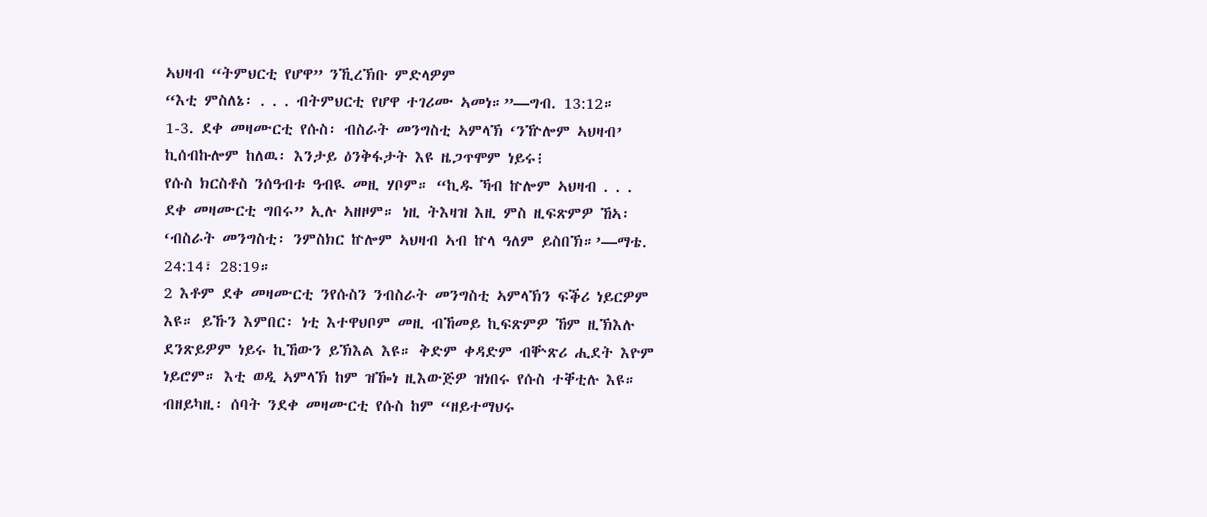ኣህዛብ “ትምህርቲ የሆዋ” ንኺረኽቡ ምድላዎም
“እቲ ምስለኔ፡ . . . ብትምህርቲ የሆዋ ተገሪሙ ኣመነ።”—ግብ. 13:12።
1-3. ደቀ መዛሙርቲ የሱስ፡ ብስራት መንግስቲ ኣምላኽ ‘ንዅሎም ኣህዛብ’ ኪሰብኩሎም ከለዉ፡ እንታይ ዕንቅፋታት እዩ ዜጋጥሞም ነይሩ፧
የሱስ ክርስቶስ ንሰዓብቱ ዓብዪ መዚ ሃቦም። “ኪዱ ኻብ ኵሎም ኣህዛብ . . . ደቀ መዛሙርቲ ግበሩ” ኢሉ ኣዘዞም። ነዚ ትእዛዝ እዚ ምስ ዚፍጽምዎ ኸኣ፡ ‘ብስራት መንግስቲ፡ ንምስክር ኵሎም ኣህዛብ ኣብ ኵላ ዓለም ይስበኽ።’—ማቴ. 24:14፣ 28:19።
2 እቶም ደቀ መዛሙርቲ ንየሱስን ንብስራት መንግስቲ ኣምላኽን ፍቕሪ ነይርዎም እዩ። ይኹን እምበር፡ ነቲ እተዋህቦም መዚ ብኸመይ ኪፍጽምዎ ኸም ዚኽእሉ ደንጽይዎም ነይሩ ኪኸውን ይኽእል እዩ። ቅድም ቀዳድም ብቝጽሪ ሒደት እዮም ነይሮም። እቲ ወዲ ኣምላኽ ከም ዝዀነ ዚእውጅዎ ዝነበሩ የሱስ ተቐቲሉ እዩ። ብዘይካዚ፡ ሰባት ንደቀ መዛሙርቲ የሱስ ከም “ዘይተማህሩ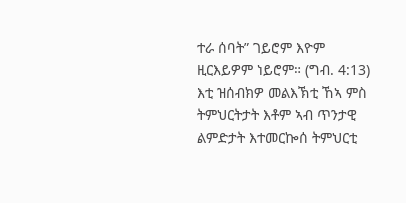ተራ ሰባት” ገይሮም እዮም ዚርእይዎም ነይሮም። (ግብ. 4:13) እቲ ዝሰብክዎ መልእኽቲ ኸኣ ምስ ትምህርትታት እቶም ኣብ ጥንታዊ ልምድታት እተመርኰሰ ትምህርቲ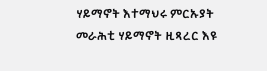ሃይማኖት እተማህሩ ምርኡያት መራሕቲ ሃይማኖት ዚጻረር እዩ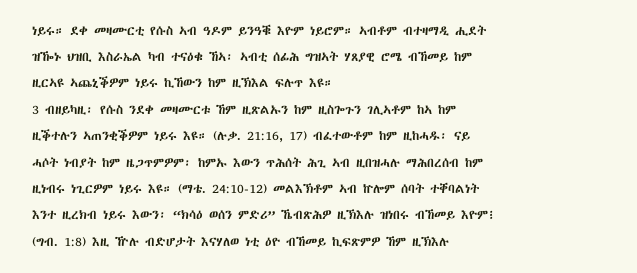ነይሩ። ደቀ መዛሙርቲ የሱስ ኣብ ዓዶም ይንዓቑ እዮም ነይሮም። ኣብቶም ብተዛማዲ ሒደት ዝዀኑ ህዝቢ እስራኤል ካብ ተናዕቁ ኸኣ፡ ኣብቲ ሰፊሕ ግዝኣት ሃጸያዊ ሮሜ ብኸመይ ከም ዚርኣዩ ኣጨኒቕዎም ነይሩ ኪኸውን ከም ዚኽእል ፍሉጥ እዩ።
3 ብዘይካዚ፡ የሱስ ንደቀ መዛሙርቱ ኸም ዚጽልኡን ከም ዚስጐጉን ገሊኣቶም ከኣ ከም ዚቕተሉን ኣጠንቂቕዎም ነይሩ እዩ። (ሉቃ. 21:16, 17) ብፈተውቶም ከም ዚከሓዱ፡ ናይ ሓሶት ነብያት ከም ዜጋጥምዎም፡ ከምኡ እውን ጥሕሰት ሕጊ ኣብ ዚበዝሓሉ ማሕበረሰብ ከም ዚነብሩ ነጊርዎም ነይሩ እዩ። (ማቴ. 24:10-12) መልእኽቶም ኣብ ኵሎም ሰባት ተቐባልነት እንተ ዚረክብ ነይሩ እውን፡ “ክሳዕ ወሰን ምድሪ” ኼብጽሕዎ ዚኽእሉ ዝነበሩ ብኸመይ እዮም፧ (ግብ. 1:8) እዚ ዅሉ ብድሆታት እናሃለወ ነቲ ዕዮ ብኸመይ ኪፍጽምዎ ኸም ዚኽእሉ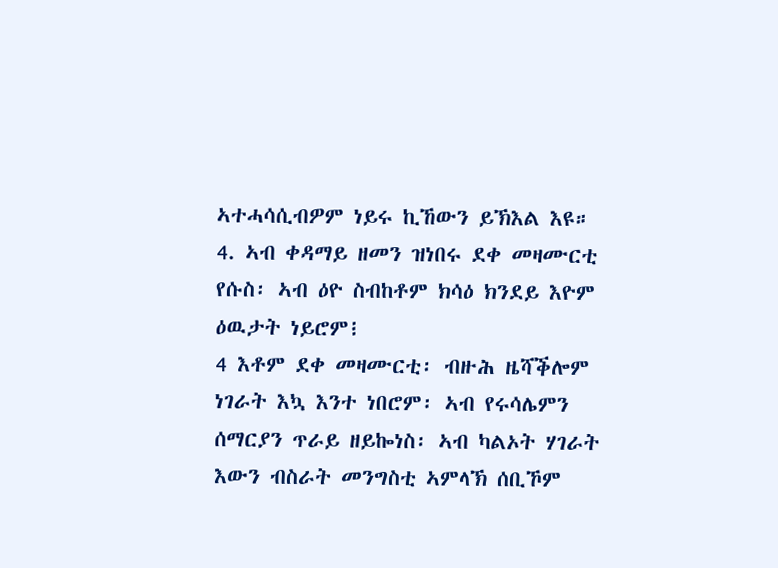ኣተሓሳሲብዎም ነይሩ ኪኸውን ይኽእል እዩ።
4. ኣብ ቀዳማይ ዘመን ዝነበሩ ደቀ መዛሙርቲ የሱስ፡ ኣብ ዕዮ ስብከቶም ክሳዕ ክንደይ እዮም ዕዉታት ነይሮም፧
4 እቶም ደቀ መዛሙርቲ፡ ብዙሕ ዜሻቕሎም ነገራት እኳ እንተ ነበሮም፡ ኣብ የሩሳሌምን ሰማርያን ጥራይ ዘይኰነስ፡ ኣብ ካልኦት ሃገራት እውን ብስራት መንግስቲ ኣምላኽ ሰቢኾም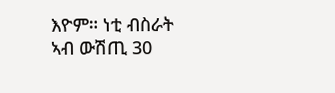እዮም። ነቲ ብስራት ኣብ ውሽጢ 30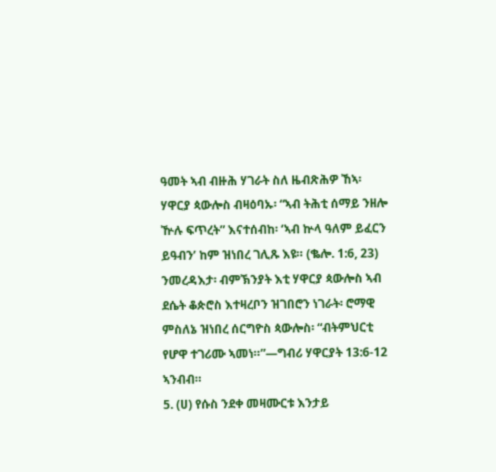ዓመት ኣብ ብዙሕ ሃገራት ስለ ዜብጽሕዎ ኸኣ፡ ሃዋርያ ጳውሎስ ብዛዕባኡ፡ “ኣብ ትሕቲ ሰማይ ንዘሎ ዅሉ ፍጥረት” እናተሰብከ፡ ‘ኣብ ኵላ ዓለም ይፈርን ይዓብን’ ከም ዝነበረ ገሊጹ እዩ። (ቈሎ. 1:6, 23) ንመረዳእታ፡ ብምኽንያት እቲ ሃዋርያ ጳውሎስ ኣብ ደሴት ቆጵሮስ እተዛረቦን ዝገበሮን ነገራት፡ ሮማዊ ምስለኔ ዝነበረ ሰርግዮስ ጳውሎስ፡ “ብትምህርቲ የሆዋ ተገሪሙ ኣመነ።”—ግብሪ ሃዋርያት 13:6-12 ኣንብብ።
5. (ሀ) የሱስ ንደቀ መዛሙርቱ እንታይ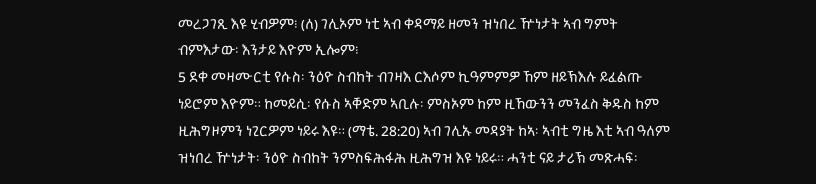መረጋገጺ እዩ ሂብዎም፧ (ለ) ገሊኦም ነቲ ኣብ ቀዳማይ ዘመን ዝነበረ ዅነታት ኣብ ግምት ብምእታው፡ እንታይ እዮም ኢሎም፧
5 ደቀ መዛሙርቲ የሱስ፡ ንዕዮ ስብከት ብገዛእ ርእሶም ኪዓምምዎ ኸም ዘይኽእሉ ይፈልጡ ነይሮም እዮም። ከመይሲ፡ የሱስ ኣቐድም ኣቢሉ፡ ምስኦም ከም ዚኸውንን መንፈስ ቅዱስ ከም ዚሕግዞምን ነጊርዎም ነይሩ እዩ። (ማቴ. 28:20) ኣብ ገሊኡ መዳያት ከኣ፡ ኣብቲ ግዜ እቲ ኣብ ዓለም ዝነበረ ዅነታት፡ ንዕዮ ስብከት ንምስፍሕፋሕ ዚሕግዝ እዩ ነይሩ። ሓንቲ ናይ ታሪኽ መጽሓፍ፡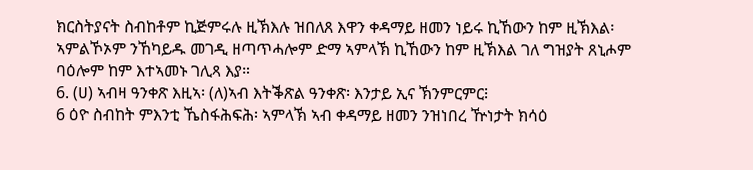ክርስትያናት ስብከቶም ኪጅምሩሉ ዚኽእሉ ዝበለጸ እዋን ቀዳማይ ዘመን ነይሩ ኪኸውን ከም ዚኽእል፡ ኣምልኾኦም ንኸካይዱ መገዲ ዘጣጥሓሎም ድማ ኣምላኽ ኪኸውን ከም ዚኽእል ገለ ግዝያት ጸኒሖም ባዕሎም ከም እተኣመኑ ገሊጻ እያ።
6. (ሀ) ኣብዛ ዓንቀጽ እዚኣ፡ (ለ)ኣብ እትቕጽል ዓንቀጽ፡ እንታይ ኢና ኽንምርምር፧
6 ዕዮ ስብከት ምእንቲ ኼስፋሕፍሕ፡ ኣምላኽ ኣብ ቀዳማይ ዘመን ንዝነበረ ዅነታት ክሳዕ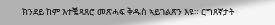ክንደይ ከም እተቘጻጸሮ መጽሓፍ ቅዱስ ኣይገልጽን እዩ። ርግጸኛታት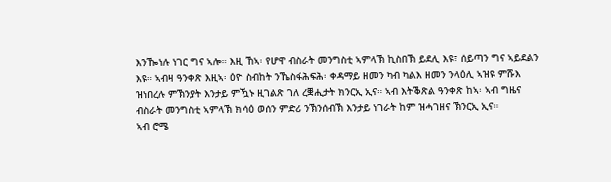እንዀነሉ ነገር ግና ኣሎ። እዚ ኸኣ፡ የሆዋ ብስራት መንግስቲ ኣምላኽ ኪስበኽ ይደሊ እዩ፣ ሰይጣን ግና ኣይደልን እዩ። ኣብዛ ዓንቀጽ እዚኣ፡ ዕዮ ስብከት ንኼስፋሕፍሕ፡ ቀዳማይ ዘመን ካብ ካልእ ዘመን ንላዕሊ ኣዝዩ ምሹእ ዝነበረሉ ምኽንያት እንታይ ምዃኑ ዚገልጽ ገለ ረቛሒታት ክንርኢ ኢና። ኣብ እትቕጽል ዓንቀጽ ከኣ፡ ኣብ ግዜና ብስራት መንግስቲ ኣምላኽ ክሳዕ ወሰን ምድሪ ንኽንሰብኽ እንታይ ነገራት ከም ዝሓገዘና ኽንርኢ ኢና።
ኣብ ሮሜ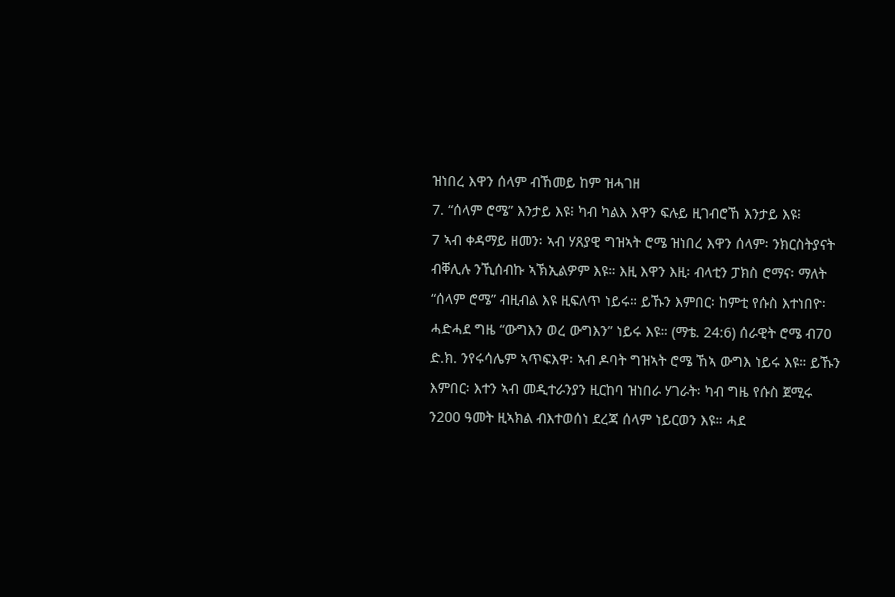ዝነበረ እዋን ሰላም ብኸመይ ከም ዝሓገዘ
7. “ሰላም ሮሜ” እንታይ እዩ፧ ካብ ካልእ እዋን ፍሉይ ዚገብሮኸ እንታይ እዩ፧
7 ኣብ ቀዳማይ ዘመን፡ ኣብ ሃጸያዊ ግዝኣት ሮሜ ዝነበረ እዋን ሰላም፡ ንክርስትያናት ብቐሊሉ ንኺሰብኩ ኣኽኢልዎም እዩ። እዚ እዋን እዚ፡ ብላቲን ፓክስ ሮማና፡ ማለት “ሰላም ሮሜ” ብዚብል እዩ ዚፍለጥ ነይሩ። ይኹን እምበር፡ ከምቲ የሱስ እተነበዮ፡ ሓድሓደ ግዜ “ውግእን ወረ ውግእን” ነይሩ እዩ። (ማቴ. 24:6) ሰራዊት ሮሜ ብ70 ድ.ክ. ንየሩሳሌም ኣጥፍእዋ፡ ኣብ ዶባት ግዝኣት ሮሜ ኸኣ ውግእ ነይሩ እዩ። ይኹን እምበር፡ እተን ኣብ መዲተራንያን ዚርከባ ዝነበራ ሃገራት፡ ካብ ግዜ የሱስ ጀሚሩ ን200 ዓመት ዚኣክል ብእተወሰነ ደረጃ ሰላም ነይርወን እዩ። ሓደ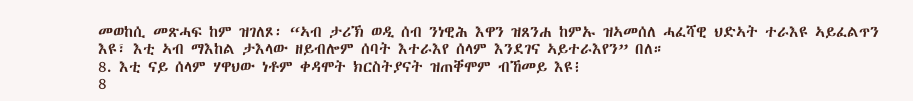መወከሲ መጽሓፍ ከም ዝገለጾ፡ “ኣብ ታሪኽ ወዲ ሰብ ንነዊሕ እዋን ዝጸንሐ ከምኡ ዝኣመሰለ ሓፈሻዊ ህድኣት ተራእዩ ኣይፈልጥን እዩ፣ እቲ ኣብ ማእከል ታእላው ዘይብሎም ሰባት እተራእየ ሰላም እንደገና ኣይተራእየን” በለ።
8. እቲ ናይ ሰላም ሃዋህው ነቶም ቀዳሞት ክርስትያናት ዝጠቐሞም ብኸመይ እዩ፧
8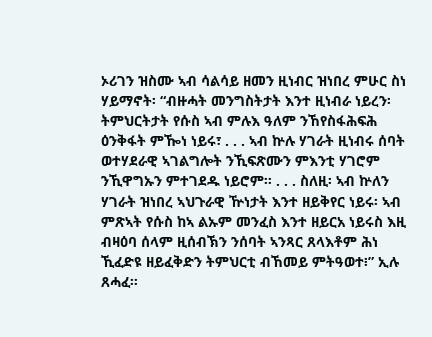ኦሪገን ዝስሙ ኣብ ሳልሳይ ዘመን ዚነብር ዝነበረ ምሁር ስነ ሃይማኖት፡ “ብዙሓት መንግስትታት እንተ ዚነብራ ነይረን፡ ትምህርትታት የሱስ ኣብ ምሉእ ዓለም ንኸየስፋሕፍሕ ዕንቅፋት ምዀነ ነይሩ፣ . . . ኣብ ኵሉ ሃገራት ዚነብሩ ሰባት ወተሃደራዊ ኣገልግሎት ንኺፍጽሙን ምእንቲ ሃገሮም ንኺዋግኡን ምተገደዱ ነይሮም። . . . ስለዚ፡ ኣብ ኵለን ሃገራት ዝነበረ ኣህጉራዊ ዅነታት እንተ ዘይቅየር ነይሩ፡ ኣብ ምጽኣት የሱስ ከኣ ልኡም መንፈስ እንተ ዘይርአ ነይሩስ እዚ ብዛዕባ ሰላም ዚሰብኽን ንሰባት ኣንጻር ጸላእቶም ሕነ ኺፈድዩ ዘይፈቅድን ትምህርቲ ብኸመይ ምትዓወተ፧” ኢሉ ጸሓፈ።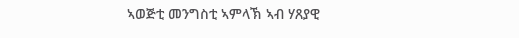ኣወጅቲ መንግስቲ ኣምላኽ ኣብ ሃጸያዊ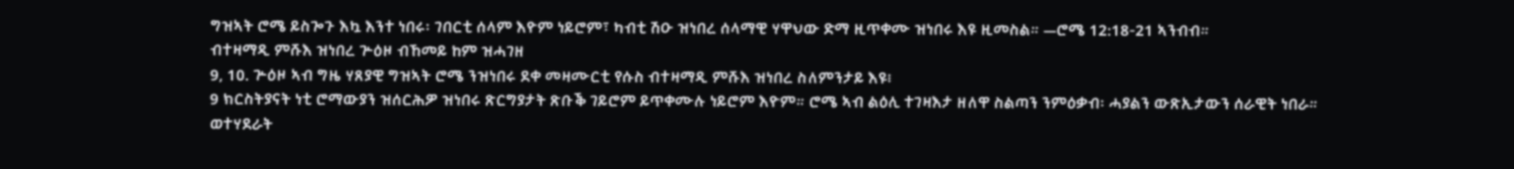ግዝኣት ሮሜ ይስጐጉ እኳ እንተ ነበሩ፡ ገበርቲ ሰላም እዮም ነይሮም፣ ካብቲ ሽዑ ዝነበረ ሰላማዊ ሃዋህው ድማ ዚጥቀሙ ዝነበሩ እዩ ዚመስል። —ሮሜ 12:18-21 ኣንብብ።
ብተዛማዲ ምሹእ ዝነበረ ጕዕዞ ብኸመይ ከም ዝሓገዘ
9, 10. ጕዕዞ ኣብ ግዜ ሃጸያዊ ግዝኣት ሮሜ ንዝነበሩ ደቀ መዛሙርቲ የሱስ ብተዛማዲ ምሹእ ዝነበረ ስለምንታይ እዩ፧
9 ክርስትያናት ነቲ ሮማውያን ዝሰርሕዎ ዝነበሩ ጽርግያታት ጽቡቕ ገይሮም ይጥቀሙሉ ነይሮም እዮም። ሮሜ ኣብ ልዕሊ ተገዛእታ ዘለዋ ስልጣን ንምዕቃብ፡ ሓያልን ውጽኢታውን ሰራዊት ነበራ። ወተሃደራት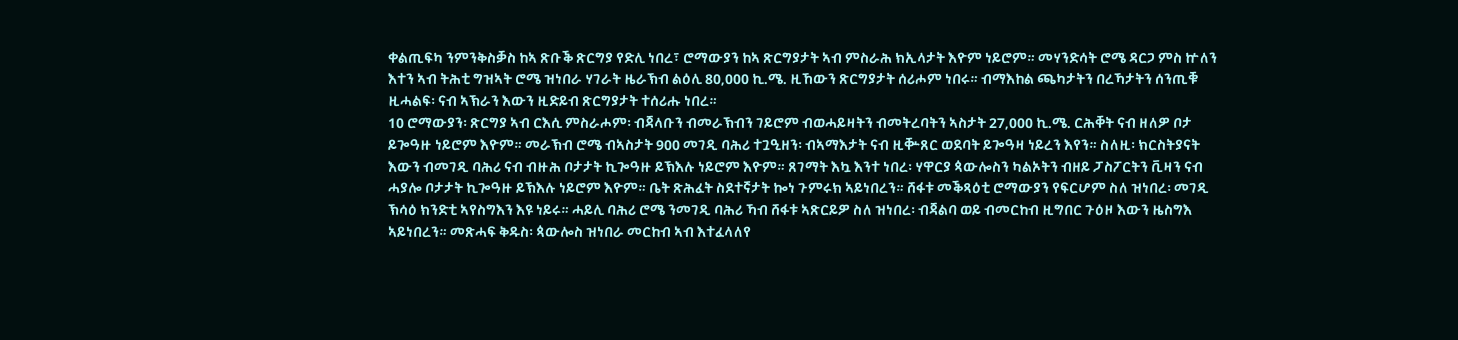ቀልጢፍካ ንምንቅስቓስ ከኣ ጽቡቕ ጽርግያ የድሊ ነበረ፣ ሮማውያን ከኣ ጽርግያታት ኣብ ምስራሕ ክኢላታት እዮም ነይሮም። መሃንድሳት ሮሜ ዳርጋ ምስ ኵለን እተን ኣብ ትሕቲ ግዝኣት ሮሜ ዝነበራ ሃገራት ዜራኽብ ልዕሊ 80,000 ኪ.ሜ. ዚኸውን ጽርግያታት ሰሪሖም ነበሩ። ብማእከል ጫካታትን በረኻታትን ሰንጢቑ ዚሓልፍ፡ ናብ ኣኽራን እውን ዚድይብ ጽርግያታት ተሰሪሑ ነበረ።
10 ሮማውያን፡ ጽርግያ ኣብ ርእሲ ምስራሖም፡ ብጃላቡን ብመራኽብን ገይሮም ብወሓይዛትን ብመትረባትን ኣስታት 27,000 ኪ.ሜ. ርሕቐት ናብ ዘለዎ ቦታ ይጐዓዙ ነይሮም እዮም። መራኽብ ሮሜ ብኣስታት 900 መገዲ ባሕሪ ተጓዒዘን፡ ብኣማእታት ናብ ዚቝጸር ወደባት ይጐዓዛ ነይረን እየን። ስለዚ፡ ክርስትያናት እውን ብመገዲ ባሕሪ ናብ ብዙሕ ቦታታት ኪጐዓዙ ይኽእሉ ነይሮም እዮም። ጸገማት እኳ እንተ ነበረ፡ ሃዋርያ ጳውሎስን ካልኦትን ብዘይ ፓስፖርትን ቪዛን ናብ ሓያሎ ቦታታት ኪጐዓዙ ይኽእሉ ነይሮም እዮም። ቤት ጽሕፈት ስደተኛታት ኰነ ጉምሩክ ኣይነበረን። ሸፋቱ መቕጻዕቲ ሮማውያን የፍርሆም ስለ ዝነበረ፡ መገዲ ኽሳዕ ክንድቲ ኣየስግእን እዩ ነይሩ። ሓይሊ ባሕሪ ሮሜ ንመገዲ ባሕሪ ኻብ ሸፋቱ ኣጽርይዎ ስለ ዝነበረ፡ ብጃልባ ወይ ብመርከብ ዚግበር ጉዕዞ እውን ዜስግእ ኣይነበረን። መጽሓፍ ቅዱስ፡ ጳውሎስ ዝነበራ መርከብ ኣብ እተፈላለየ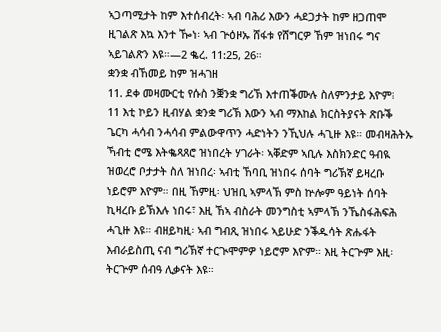ኣጋጣሚታት ከም እተሰብረት፡ ኣብ ባሕሪ እውን ሓደጋታት ከም ዘጋጠሞ ዚገልጽ እኳ እንተ ዀነ፡ ኣብ ጕዕዞኡ ሸፋቱ የሸግርዎ ኸም ዝነበሩ ግና ኣይገልጽን እዩ።—2 ቈረ. 11:25, 26።
ቋንቋ ብኸመይ ከም ዝሓገዘ
11. ደቀ መዛሙርቲ የሱስ ንቛንቋ ግሪኽ እተጠቕሙሉ ስለምንታይ እዮም፧
11 እቲ ኮይን ዚብሃል ቋንቋ ግሪኽ እውን ኣብ ማእከል ክርስትያናት ጽቡቕ ጌርካ ሓሳብ ንሓሳብ ምልውዋጥን ሓድነትን ንኺህሉ ሓጊዙ እዩ። መብዛሕትኡ ኻብቲ ሮሜ እትቈጻጸሮ ዝነበረት ሃገራት፡ ኣቐድም ኣቢሉ እስክንድር ዓብዪ ዝወረሮ ቦታታት ስለ ዝነበረ፡ ኣብቲ ኸባቢ ዝነበሩ ሰባት ግሪኽኛ ይዛረቡ ነይሮም እዮም። በዚ ኸምዚ፡ ህዝቢ ኣምላኽ ምስ ኵሎም ዓይነት ሰባት ኪዛረቡ ይኽእሉ ነበሩ፣ እዚ ኸኣ ብስራት መንግስቲ ኣምላኽ ንኼስፋሕፍሕ ሓጊዙ እዩ። ብዘይካዚ፡ ኣብ ግብጺ ዝነበሩ ኣይሁድ ንቕዱሳት ጽሑፋት እብራይስጢ ናብ ግሪኽኛ ተርጒሞምዎ ነይሮም እዮም። እዚ ትርጕም እዚ፡ ትርጕም ሰብዓ ሊቃናት እዩ።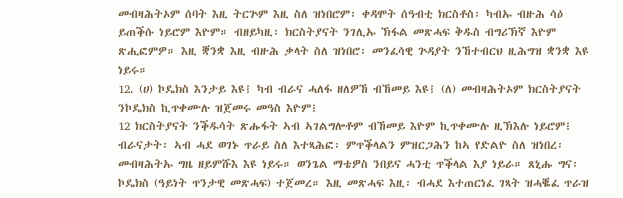መብዛሕትኦም ሰባት እዚ ትርጕም እዚ ስለ ዝነበሮም፡ ቀዳሞት ሰዓብቲ ክርስቶስ፡ ካብኡ ብዙሕ ሳዕ ይጠቕሱ ነይሮም እዮም። ብዘይካዚ፡ ክርስትያናት ንገሊኡ ኽፋል መጽሓፍ ቅዱስ ብግሪኽኛ እዮም ጽሒፎምዎ። እዚ ቛንቋ እዚ ብዙሕ ቃላት ስለ ዝነበሮ፡ መንፈሳዊ ጕዳያት ንኸተብርህ ዚሕግዝ ቋንቋ እዩ ነይሩ።
12. (ሀ) ኮዴክስ እንታይ እዩ፧ ካብ ብራና ሓለፋ ዘለዎኸ ብኸመይ እዩ፧ (ለ) መብዛሕትኦም ክርስትያናት ንኮዴክስ ኪጥቀሙሉ ዝጀመሩ መዓስ እዮም፧
12 ክርስትያናት ንቕዱሳት ጽሑፋት ኣብ ኣገልግሎቶም ብኸመይ እዮም ኪጥቀሙሉ ዚኽእሉ ነይሮም፧ ብራናታት፡ ኣብ ሓደ ወገኑ ጥራይ ስለ እተጻሕፎ፡ ምጥቕላልን ምዝርጋሕን ከኣ የድልዮ ስለ ዝነበረ፡ መብዛሕትኡ ግዜ ዘይምሹእ እዩ ነይሩ። ወንጌል ማቴዎስ ንበይና ሓንቲ ጥቕላል እያ ነይራ። ጸኒሑ ግና፡ ኮዴክስ (ዓይነት ጥንታዊ መጽሓፍ) ተጀመረ። እዚ መጽሓፍ እዚ፡ ብሓደ እተጠርነፈ ገጻት ዝሓቘፈ ጥራዝ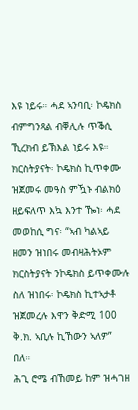እዩ ነይሩ። ሓደ ኣንባቢ፡ ኮዴክስ ብምግንጻል ብቐሊሉ ጥቕሲ ኺረክብ ይኽእል ነይሩ እዩ። ክርስትያናት፡ ኮዴክስ ኪጥቀሙ ዝጀመሩ መዓስ ምዃኑ ብልክዕ ዘይፍለጥ እኳ እንተ ዀነ፡ ሓደ መወከሲ ግና፡ “ኣብ ካልኣይ ዘመን ዝነበሩ መብዛሕትኦም ክርስትያናት ንኮዴክስ ይጥቀሙሉ ስለ ዝነበሩ፡ ኮዴክስ ኪተኣታቶ ዝጀመረሉ እዋን ቅድሚ 100 ቅ.ክ. ኣቢሉ ኪኸውን ኣለዎ” በለ።
ሕጊ ሮሜ ብኸመይ ከም ዝሓገዘ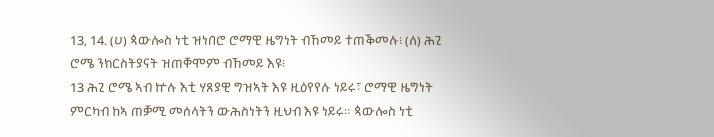13, 14. (ሀ) ጳውሎስ ነቲ ዝነበሮ ሮማዊ ዜግነት ብኸመይ ተጠቕመሉ፧ (ለ) ሕጊ ሮሜ ንክርስትያናት ዝጠቐሞም ብኸመይ እዩ፧
13 ሕጊ ሮሜ ኣብ ኵሉ እቲ ሃጸያዊ ግዝኣት እዩ ዚዕየየሉ ነይሩ፣ ሮማዊ ዜግነት ምርካብ ከኣ ጠቓሚ መሰላትን ውሕስነትን ዚህብ እዩ ነይሩ። ጳውሎስ ነቲ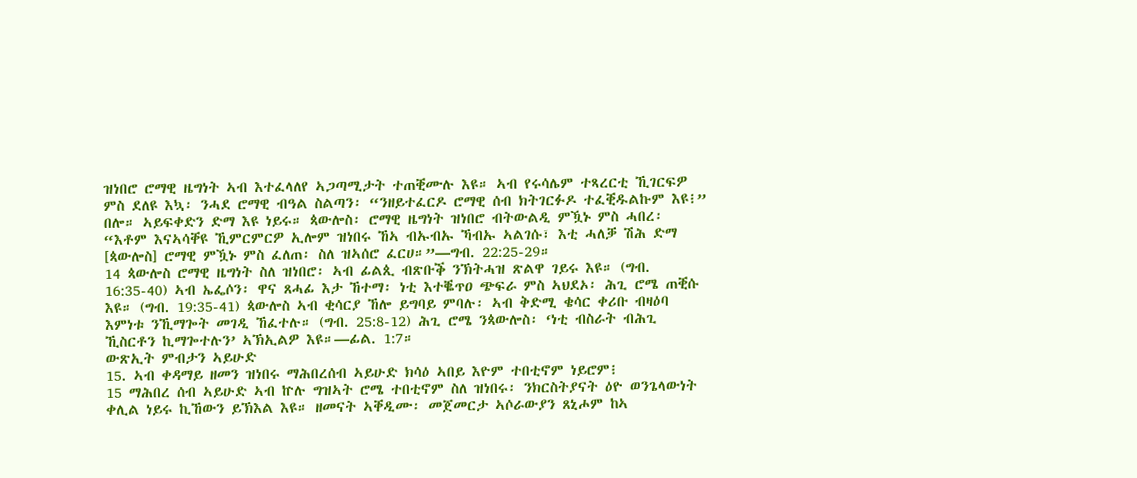ዝነበሮ ሮማዊ ዜግነት ኣብ እተፈላለየ ኣጋጣሚታት ተጠቒሙሉ እዩ። ኣብ የሩሳሌም ተጻረርቲ ኺገርፍዎ ምስ ደለዩ እኳ፡ ንሓደ ሮማዊ ብዓል ስልጣን፡ “ንዘይተፈርዶ ሮማዊ ሰብ ክትገርፉዶ ተፈቒዱልኩም እዩ፧” በሎ። ኣይፍቀድን ድማ እዩ ነይሩ። ጳውሎስ፡ ሮማዊ ዜግነት ዝነበሮ ብትውልዲ ምዃኑ ምስ ሓበረ፡ “እቶም እናኣሳቐዩ ኺምርምርዎ ኢሎም ዝነበሩ ኸኣ ብኡብኡ ኻብኡ ኣልገሱ፣ እቲ ሓለቓ ሽሕ ድማ [ጳውሎስ] ሮማዊ ምዃኑ ምስ ፈለጠ፡ ስለ ዝኣሰሮ ፈርሀ።”—ግብ. 22:25-29።
14 ጳውሎስ ሮማዊ ዜግነት ስለ ዝነበሮ፡ ኣብ ፊልጲ ብጽቡቕ ንኽትሓዝ ጽልዋ ገይሩ እዩ። (ግብ. 16:35-40) ኣብ ኤፌሶን፡ ዋና ጸሓፊ እታ ኸተማ፡ ነቲ እተቘጥዐ ጭፍራ ምስ ኣህደኦ፡ ሕጊ ሮሜ ጠቒሱ እዩ። (ግብ. 19:35-41) ጳውሎስ ኣብ ቂሳርያ ኸሎ ይግባይ ምባሉ፡ ኣብ ቅድሚ ቄሳር ቀሪቡ ብዛዕባ እምነቱ ንኺማጐት መገዲ ኸፈተሉ። (ግብ. 25:8-12) ሕጊ ሮሜ ንጳውሎስ፡ ‘ነቲ ብስራት ብሕጊ ኺስርቶን ኪማጐተሉን’ ኣኽኢልዎ እዩ።—ፊል. 1:7።
ውጽኢት ምብታን ኣይሁድ
15. ኣብ ቀዳማይ ዘመን ዝነበሩ ማሕበረሰብ ኣይሁድ ክሳዕ ኣበይ እዮም ተበቲኖም ነይሮም፧
15 ማሕበረ ሰብ ኣይሁድ ኣብ ኵሉ ግዝኣት ሮሜ ተበቲኖም ስለ ዝነበሩ፡ ንክርስትያናት ዕዮ ወንጌላውነት ቀሊል ነይሩ ኪኸውን ይኽእል እዩ። ዘመናት ኣቐዲሙ፡ መጀመርታ ኣሶራውያን ጸኒሖም ከኣ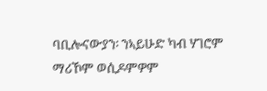ባቢሎናውያን፡ ንኣይሁድ ካብ ሃገሮም ማሪኾም ወሲዶምዎም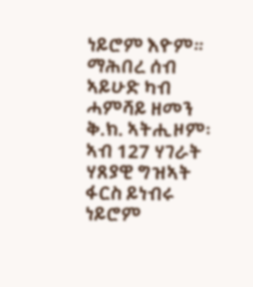ነይሮም እዮም። ማሕበረ ሰብ ኣይሁድ ካብ ሓምሻይ ዘመን ቅ.ክ. ኣትሒዞም፡ ኣብ 127 ሃገራት ሃጸያዊ ግዝኣት ፋርስ ይነብሩ ነይሮም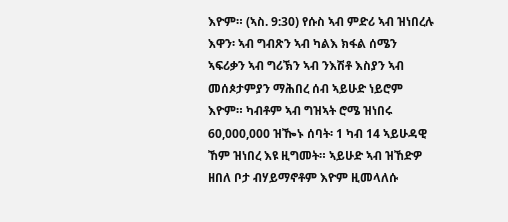እዮም። (ኣስ. 9:30) የሱስ ኣብ ምድሪ ኣብ ዝነበረሉ እዋን፡ ኣብ ግብጽን ኣብ ካልእ ክፋል ሰሜን ኣፍሪቃን ኣብ ግሪኽን ኣብ ንእሽቶ እስያን ኣብ መሰጶታምያን ማሕበረ ሰብ ኣይሁድ ነይሮም እዮም። ካብቶም ኣብ ግዝኣት ሮሜ ዝነበሩ 60,000,000 ዝዀኑ ሰባት፡ 1 ካብ 14 ኣይሁዳዊ ኸም ዝነበረ እዩ ዚግመት። ኣይሁድ ኣብ ዝኸድዎ ዘበለ ቦታ ብሃይማኖቶም እዮም ዚመላለሱ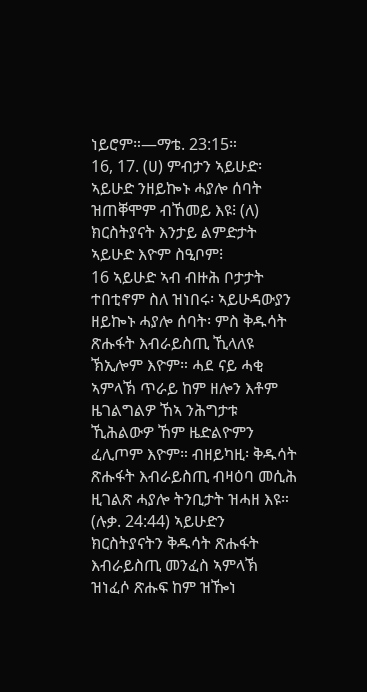ነይሮም።—ማቴ. 23:15።
16, 17. (ሀ) ምብታን ኣይሁድ፡ ኣይሁድ ንዘይኰኑ ሓያሎ ሰባት ዝጠቐሞም ብኸመይ እዩ፧ (ለ) ክርስትያናት እንታይ ልምድታት ኣይሁድ እዮም ስዒቦም፧
16 ኣይሁድ ኣብ ብዙሕ ቦታታት ተበቲኖም ስለ ዝነበሩ፡ ኣይሁዳውያን ዘይኰኑ ሓያሎ ሰባት፡ ምስ ቅዱሳት ጽሑፋት እብራይስጢ ኺላለዩ ኽኢሎም እዮም። ሓደ ናይ ሓቂ ኣምላኽ ጥራይ ከም ዘሎን እቶም ዜገልግልዎ ኸኣ ንሕግታቱ ኺሕልውዎ ኸም ዜድልዮምን ፈሊጦም እዮም። ብዘይካዚ፡ ቅዱሳት ጽሑፋት እብራይስጢ ብዛዕባ መሲሕ ዚገልጽ ሓያሎ ትንቢታት ዝሓዘ እዩ። (ሉቃ. 24:44) ኣይሁድን ክርስትያናትን ቅዱሳት ጽሑፋት እብራይስጢ መንፈስ ኣምላኽ ዝነፈሶ ጽሑፍ ከም ዝዀነ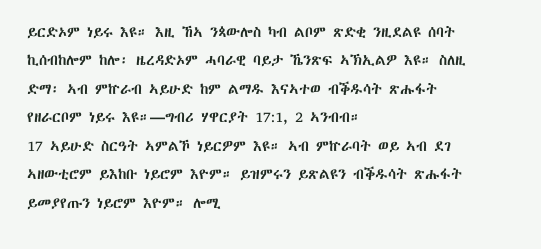ይርድኦም ነይሩ እዩ። እዚ ኸኣ ንጳውሎስ ካብ ልቦም ጽድቂ ንዚደልዩ ሰባት ኪሰብከሎም ከሎ፡ ዜረዳድኦም ሓባራዊ ባይታ ኼንጽፍ ኣኽኢልዎ እዩ። ስለዚ ድማ፡ ኣብ ምኵራብ ኣይሁድ ከም ልማዱ እናኣተወ ብቕዱሳት ጽሑፋት የዘራርቦም ነይሩ እዩ።—ግብሪ ሃዋርያት 17:1, 2 ኣንብብ።
17 ኣይሁድ ስርዓት ኣምልኾ ነይርዎም እዩ። ኣብ ምኵራባት ወይ ኣብ ደገ ኣዘውቲሮም ይእከቡ ነይሮም እዮም። ይዝምሩን ይጽልዩን ብቕዱሳት ጽሑፋት ይመያየጡን ነይሮም እዮም። ሎሚ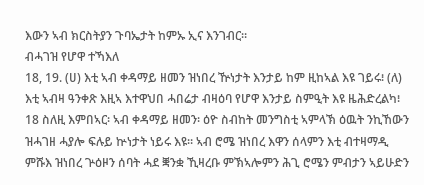እውን ኣብ ክርስትያን ጉባኤታት ከምኡ ኢና እንገብር።
ብሓገዝ የሆዋ ተኻእለ
18, 19. (ሀ) እቲ ኣብ ቀዳማይ ዘመን ዝነበረ ዅነታት እንታይ ከም ዚከኣል እዩ ገይሩ፧ (ለ) እቲ ኣብዛ ዓንቀጽ እዚኣ እተዋህበ ሓበሬታ ብዛዕባ የሆዋ እንታይ ስምዒት እዩ ዜሕድረልካ፧
18 ስለዚ እምበኣር፡ ኣብ ቀዳማይ ዘመን፡ ዕዮ ስብከት መንግስቲ ኣምላኽ ዕዉት ንኪኸውን ዝሓገዘ ሓያሎ ፍሉይ ኵነታት ነይሩ እዩ። ኣብ ሮሜ ዝነበረ እዋን ሰላምን እቲ ብተዛማዲ ምሹእ ዝነበረ ጕዕዞን ሰባት ሓደ ቛንቋ ኺዛረቡ ምኽኣሎምን ሕጊ ሮሜን ምብታን ኣይሁድን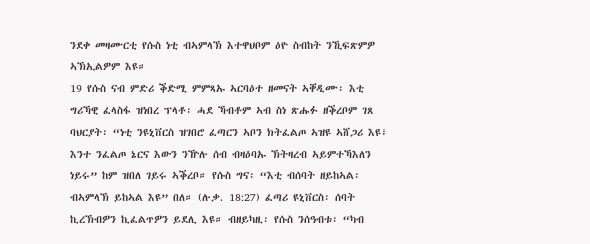ንደቀ መዛሙርቲ የሱስ ነቲ ብኣምላኽ እተዋህቦም ዕዮ ስብከት ንኺፍጽምዎ ኣኽኢልዎም እዩ።
19 የሱስ ናብ ምድሪ ቕድሚ ምምጻኡ ኣርባዕተ ዘመናት ኣቐዲሙ፡ እቲ ግሪኻዊ ፈላስፋ ዝነበረ ፕላቶ፡ ሓደ ኻብቶም ኣብ ስነ ጽሑፉ ዘቕረቦም ገጸ ባህርያት፡ “ነቲ ንዩኒቨርስ ዝገበሮ ፈጣርን ኣቦን ክትፈልጦ ኣዝዩ ኣሸጋሪ እዩ፣ እንተ ንፈልጦ ኔርና እውን ንዅሉ ሰብ ብዛዕባኡ ኽትዛረብ ኣይምተኻእለን ነይሩ” ከም ዝበለ ገይሩ ኣቕረቦ። የሱስ ግና፡ “እቲ ብሰባት ዘይከኣል፡ ብኣምላኽ ይከኣል እዩ” በለ። (ሉቃ. 18:27) ፈጣሪ ዩኒቨርስ፡ ሰባት ኪረኽብዎን ኪፈልጥዎን ይደሊ እዩ። ብዘይካዚ፡ የሱስ ንሰዓብቱ፡ “ካብ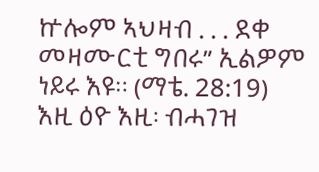ኵሎም ኣህዛብ . . . ደቀ መዛሙርቲ ግበሩ” ኢልዎም ነይሩ እዩ። (ማቴ. 28:19) እዚ ዕዮ እዚ፡ ብሓገዝ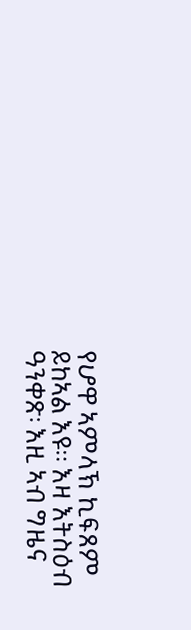የሆዋ ኣምላኽ ኪፍጸም ይከኣል እዩ። እዛ እትስዕብ ዓንቀጽ፡ እዚ ኣብ ግዜና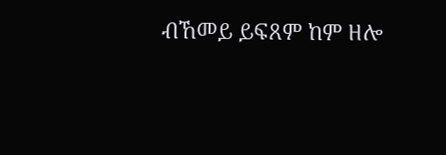ብኸመይ ይፍጸም ከም ዘሎ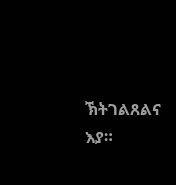ኽትገልጸልና እያ።